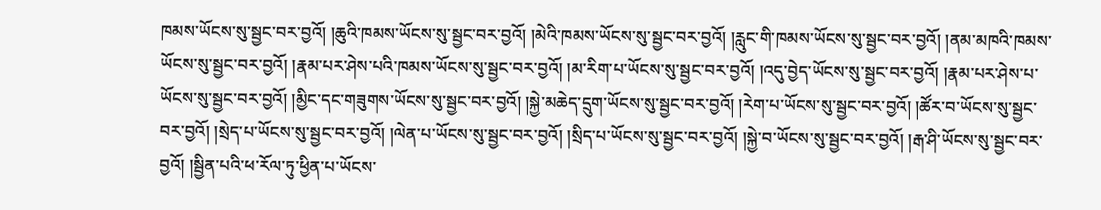ཁམས་ཡོངས་སུ་སྦྱང་བར་བྱའོ། །ཆུའི་ཁམས་ཡོངས་སུ་སྦྱང་བར་བྱའོ། །མེའི་ཁམས་ཡོངས་སུ་སྦྱང་བར་བྱའོ། །རླུང་གི་ཁམས་ཡོངས་སུ་སྦྱང་བར་བྱའོ། །ནམ་མཁའི་ཁམས་ཡོངས་སུ་སྦྱང་བར་བྱའོ། །རྣམ་པར་ཤེས་པའི་ཁམས་ཡོངས་སུ་སྦྱང་བར་བྱའོ། །མ་རིག་པ་ཡོངས་སུ་སྦྱང་བར་བྱའོ། །འདུ་བྱེད་ཡོངས་སུ་སྦྱང་བར་བྱའོ། །རྣམ་པར་ཤེས་པ་ཡོངས་སུ་སྦྱང་བར་བྱའོ། །མྱིང་དང་གཟུགས་ཡོངས་སུ་སྦྱང་བར་བྱའོ། །སྐྱེ་མཆེད་དྲུག་ཡོངས་སུ་སྦྱང་བར་བྱའོ། །རེག་པ་ཡོངས་སུ་སྦྱང་བར་བྱའོ། །ཚོར་བ་ཡོངས་སུ་སྦྱང་བར་བྱའོ། །སྲེད་པ་ཡོངས་སུ་སྦྱང་བར་བྱའོ། །ལེན་པ་ཡོངས་སུ་སྦྱང་བར་བྱའོ། །སྲིད་པ་ཡོངས་སུ་སྦྱང་བར་བྱའོ། །སྐྱེ་བ་ཡོངས་སུ་སྦྱང་བར་བྱའོ། །རྒ་ཤི་ཡོངས་སུ་སྦྱང་བར་བྱའོ། །སྦྱིན་པའི་ཕ་རོལ་ཏུ་ཕྱིན་པ་ཡོངས་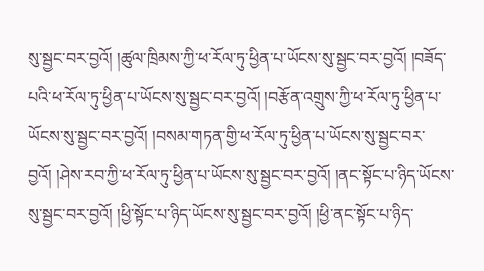སུ་སྦྱང་བར་བྱའོ། །ཚུལ་ཁྲིམས་ཀྱི་ཕ་རོལ་ཏུ་ཕྱིན་པ་ཡོངས་སུ་སྦྱང་བར་བྱའོ། །བཟོད་པའི་ཕ་རོལ་ཏུ་ཕྱིན་པ་ཡོངས་སུ་སྦྱང་བར་བྱའོ། །བརྩོན་འགྲུས་ཀྱི་ཕ་རོལ་ཏུ་ཕྱིན་པ་ཡོངས་སུ་སྦྱང་བར་བྱའོ། །བསམ་གཏན་གྱི་ཕ་རོལ་ཏུ་ཕྱིན་པ་ཡོངས་སུ་སྦྱང་བར་བྱའོ། །ཤེས་རབ་ཀྱི་ཕ་རོལ་ཏུ་ཕྱིན་པ་ཡོངས་སུ་སྦྱང་བར་བྱའོ། །ནང་སྟོང་པ་ཉིད་ཡོངས་སུ་སྦྱང་བར་བྱའོ། །ཕྱི་སྟོང་པ་ཉིད་ཡོངས་སུ་སྦྱང་བར་བྱའོ། །ཕྱི་ནང་སྟོང་པ་ཉིད་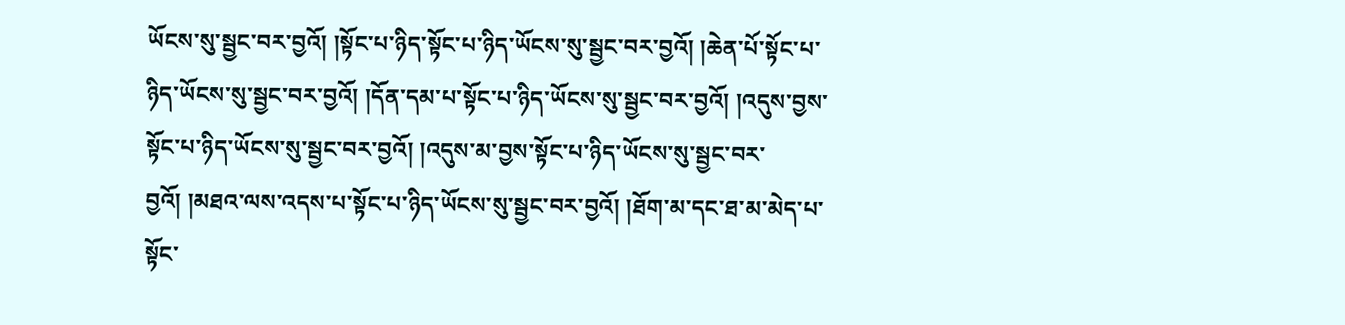ཡོངས་སུ་སྦྱང་བར་བྱའོ། །སྟོང་པ་ཉིད་སྟོང་པ་ཉིད་ཡོངས་སུ་སྦྱང་བར་བྱའོ། །ཆེན་པོ་སྟོང་པ་ཉིད་ཡོངས་སུ་སྦྱང་བར་བྱའོ། །དོན་དམ་པ་སྟོང་པ་ཉིད་ཡོངས་སུ་སྦྱང་བར་བྱའོ། །འདུས་བྱས་སྟོང་པ་ཉིད་ཡོངས་སུ་སྦྱང་བར་བྱའོ། །འདུས་མ་བྱས་སྟོང་པ་ཉིད་ཡོངས་སུ་སྦྱང་བར་བྱའོ། །མཐའ་ལས་འདས་པ་སྟོང་པ་ཉིད་ཡོངས་སུ་སྦྱང་བར་བྱའོ། །ཐོག་མ་དང་ཐ་མ་མེད་པ་སྟོང་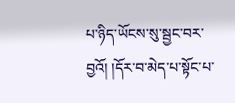པ་ཉིད་ཡོངས་སུ་སྦྱང་བར་བྱའོ། །དོར་བ་མེད་པ་སྟོང་པ་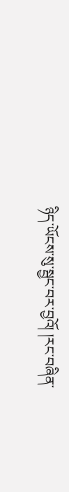ཉིད་ཡོངས་སུ་སྦྱང་བར་བྱའོ། །རང་བཞིན་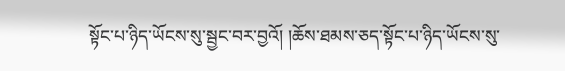སྟོང་པ་ཉིད་ཡོངས་སུ་སྦྱང་བར་བྱའོ། །ཆོས་ཐམས་ཅད་སྟོང་པ་ཉིད་ཡོངས་སུ་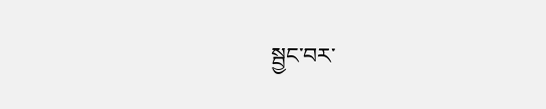སྦྱང་བར་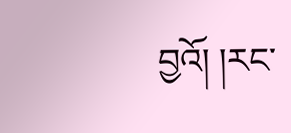བྱའོ། །རང་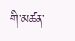གི་མཚན་